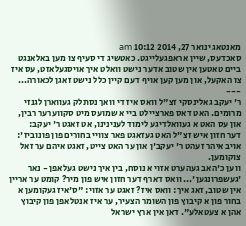מאנטאג ינואר 27, 2014 10:12 am
סאכדעס, שיין אראפגעלייגט. כאטשיג די סעיף צו מען באלאנגט ביים טאטען אין שטוב אדער נישט וואלט איך אויסגעלאזט, עס איז צו האקעל, און מען קען אויף דעם קיין כלל נישט זאגן לכאורה...
---
ר' יעקב גאלינסקי זצ"ל וואס איז די וואך נסתלק געווארן לגנזי מרומים. האט דאס פארציילט ביי א שמועס מיט סקווערער רבין, און עס האט א געוואלדיגע לימוד לענינינו, אט זאגט ר' יעקב:
דער חזון איש זצ"ל האט געזאגט פאר צוויי בחורים פון פונוביז': אויב איהר זעהט ר' יעקב'ן און ער האט צייט, זאגט איהם ער זאל צוקומען.
ווען כ'האב געהערט אזוי א נוסח, בין איך נישט געלאפן - נאר 'געשפרונגען'... וואס דארף דער חזון איש פון מיר? קומט ער אריין אין שטוב, זאג איך: וואס איז? זאגט ער אזוי: "ס'איז געקומען א בחור פון א קיבוץ פון השומר הצעיר, ער איז אנטלאפן פון קיבוץ אהן א צעטאלע". דאן אין ארץ ישראל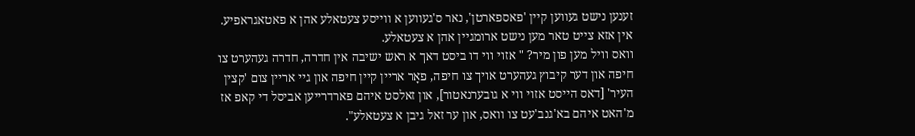זענען נישט געווען קיין 'פאספארטן', נאר ס'געווען א ווייסע צעטאלע אהן א פאטאגראפיע. אין אזא צייט טאר מען נישט ארומגיין אהן א צעטאלע.
וואס וויל מען פון מיר? " אזוי ווי דו ביסט דאך א ראש ישיבה אין חדרה, חדרה געהערט צו חיפה און דער קיבוץ געהערט אויך צו חיפה, פאָר אריין קיין חיפה און גיי אריין צום 'קצין העיר' [דאס הייסט אזוי ווי א גובערנאטור], און זאלסט איהם פארדרייען אביסל די קאפ אז מ'האט איהם בא'גנב'עט צו וואס, און ער זאל גיבן א צעטאלע".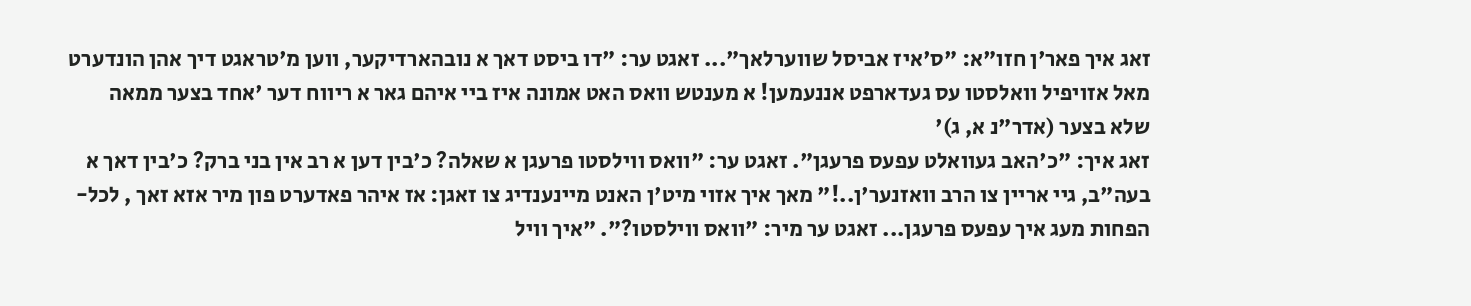זאג איך פאר'ן חזו"א: "ס'איז אביסל שווערלאך"... זאגט ער: "דו ביסט דאך א נובהארדיקער, ווען מ'טראגט דיך אהן הונדערט מאל אזויפיל וואלסטו עס געדארפט אננעמען! א מענטש וואס האט אמונה איז ביי איהם גאר א ריווח דער 'אחד בצער ממאה שלא בצער (אדר"נ א, ג)'
זאג איך: "כ'האב געוואלט עפעס פרעגן". זאגט ער: "וואס ווילסטו פרעגן א שאלה? כ'בין דען א רב אין בני ברק? כ'בין דאך א בעה"ב, גיי אריין צו הרב וואזנער'ן..!" מאך איך אזוי מיט'ן האנט מיינענדיג צו זאגן: אז איהר פאדערט פון מיר אזא זאך , לכל-הפחות מעג איך עפעס פרעגן... זאגט ער מיר: "וואס ווילסטו?". "איך וויל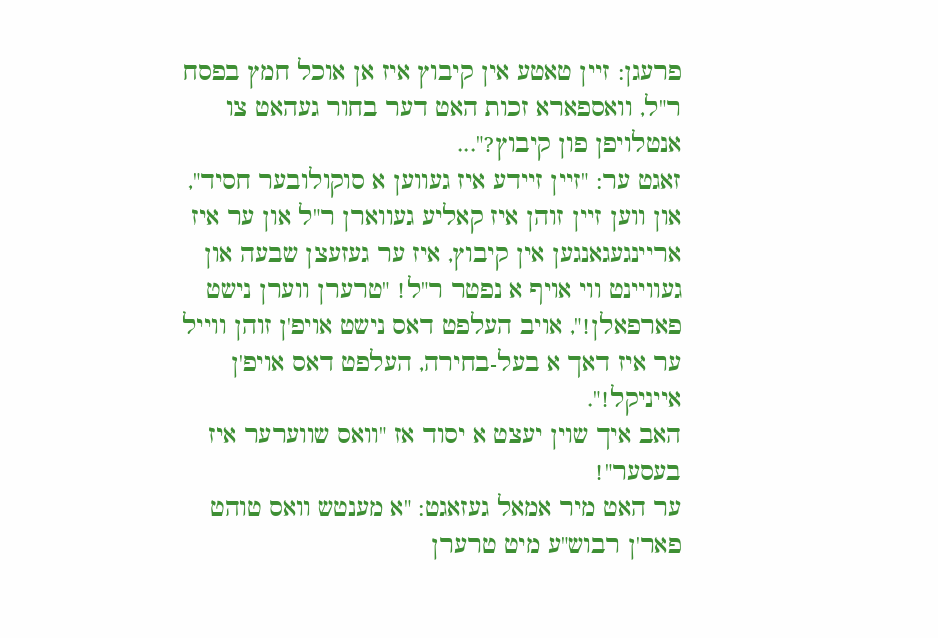פרעגן: זיין טאטע אין קיבוץ איז אן אוכל חמץ בפסח ר"ל, וואספארא זכות האט דער בחור געהאט צו אנטלויפן פון קיבוץ?"...
זאגט ער: "זיין זיידע איז געווען א סוקולובער חסיד", און ווען זיין זוהן איז קאליע געווארן ר"ל און ער איז אריינגעגאנגען אין קיבוץ, איז ער געזעצן שבעה און געוויינט ווי אויף א נפטר ר"ל! "טרערן ווערן נישט פארפאלן!", אויב העלפט דאס נישט אויפ'ן זוהן ווייל ער איז דאך א בעל-בחירה, העלפט דאס אויפ'ן אייניקל!".
האב איך שוין יעצט א יסוד אז "וואס שווערער איז בעסער"!
ער האט מיר אמאל געזאגט: "א מענטש וואס טוהט פאר'ן רבוש"ע מיט טרערן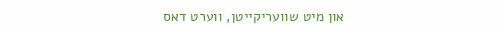און מיט שוועריקייטן, ווערט דאס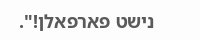נישט פארפאלן!".